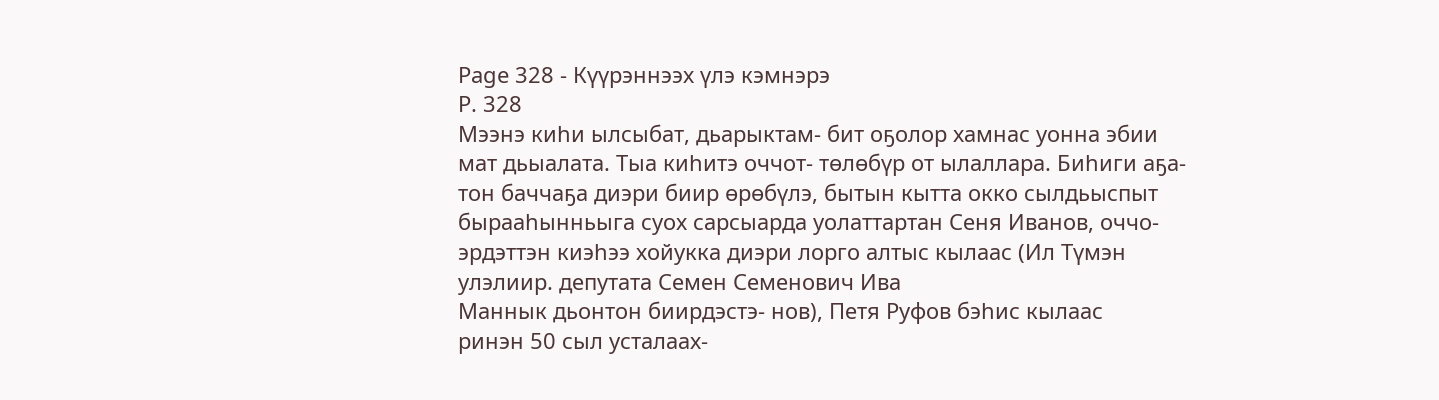Page 328 - Күүрэннээх үлэ кэмнэрэ
P. 328
Мээнэ киһи ылсыбат, дьарыктам- бит оҕолор хамнас уонна эбии
мат дьыалата. Тыа киһитэ оччот- төлөбүр от ылаллара. Биһиги аҕа-
тон баччаҕа диэри биир өрөбүлэ, бытын кытта окко сылдьыспыт
бырааһынньыга суох сарсыарда уолаттартан Сеня Иванов, оччо-
эрдэттэн киэһээ хойукка диэри лорго алтыс кылаас (Ил Түмэн
улэлиир. депутата Семен Семенович Ива
Маннык дьонтон биирдэстэ- нов), Петя Руфов бэһис кылаас
ринэн 50 сыл усталаах-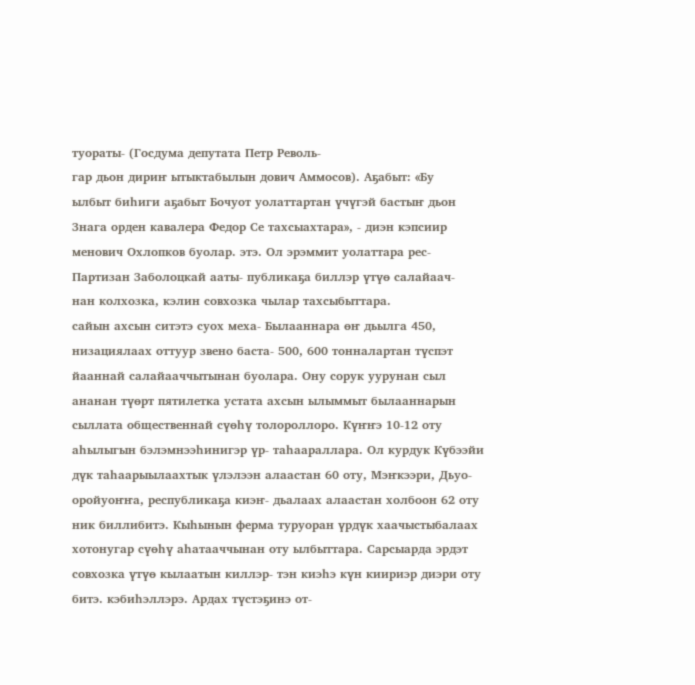туораты- (Госдума депутата Петр Револь-
гар дьон дириҥ ытыктабылын дович Аммосов). Аҕабыт: «Бу
ылбыт биһиги аҕабыт Бочуот уолаттартан үчүгэй бастыҥ дьон
Знага орден кавалера Федор Се тахсыахтара», - диэн кэпсиир
менович Охлопков буолар. этэ. Ол эрэммит уолаттара рес-
Партизан Заболоцкай ааты- публикаҕа биллэр үтүө салайаач-
нан колхозка, кэлин совхозка чылар тахсыбыттара.
сайын ахсын ситэтэ суох меха- Былааннара өҥ дьылга 450,
низациялаах оттуур звено баста- 500, 600 тонналартан түспэт
йааннай салайааччытынан буолара. Ону сорук уурунан сыл
ананан түөрт пятилетка устата ахсын ылыммыт былааннарын
сыллата общественнай сүөһү толороллоро. Күҥҥэ 10-12 оту
аһылыгын бэлэмнээһинигэр үр- таһаараллара. Ол курдук Күбээйи
дүк таһаарыылаахтык үлэлээн алаастан 60 оту, Мэҥкээри, Дьуо-
оройуоҥҥа, республикаҕа киэҥ- дьалаах алаастан холбоон 62 оту
ник биллибитэ. Кыһынын ферма туруоран үрдүк хаачыстыбалаах
хотонугар сүөһү аһатааччынан оту ылбыттара. Сарсыарда эрдэт
совхозка үтүө кылаатын киллэр- тэн киэһэ күн киириэр диэри оту
битэ. кэбиһэллэрэ. Ардах түстэҕинэ от-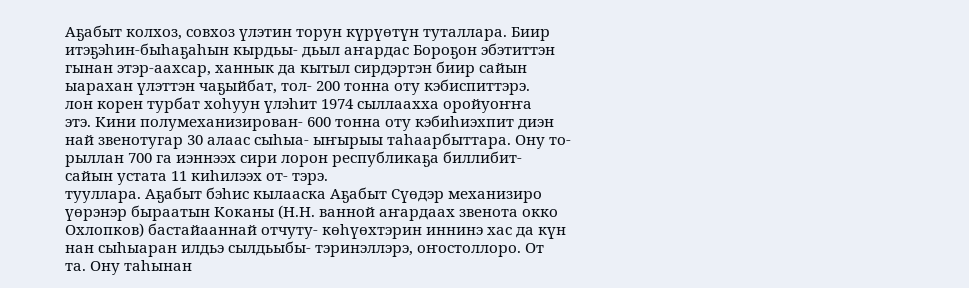Аҕабыт колхоз, совхоз үлэтин торун күрүөтүн туталлара. Биир
итэҕэһин-быһаҕаһын кырдьы- дьыл аҥардас Бороҕон эбэтиттэн
гынан этэр-аахсар, ханнык да кытыл сирдэртэн биир сайын
ыарахан үлэттэн чаҕыйбат, тол- 200 тонна оту кэбиспиттэрэ.
лон корен турбат хоһуун үлэһит 1974 сыллаахха оройуоҥҥа
этэ. Кини полумеханизирован- 600 тонна оту кэбиһиэхпит диэн
най звенотугар 30 алаас сыһыа- ыҥырыы таһаарбыттара. Ону то-
рыллан 700 га иэннээх сири лорон республикаҕа биллибит-
сайын устата 11 киһилээх от- тэрэ.
тууллара. Аҕабыт бэһис кылааска Аҕабыт Сүөдэр механизиро
үөрэнэр быраатын Коканы (Н.Н. ванной аҥардаах звенота окко
Охлопков) бастайааннай отчуту- көһүөхтэрин иннинэ хас да күн
нан сыһыаран илдьэ сылдьыбы- тэринэллэрэ, оҥостоллоро. От
та. Ону таһынан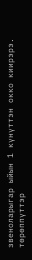звеноларыгар ыйын 1 күнүттэн окко киирэрэ.
төрөппүттэр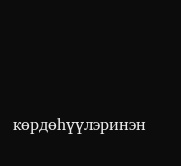көрдөһүүлэринэн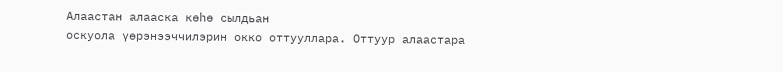Алаастан алааска көһө сылдьан
оскуола үөрэнээччилэрин окко оттууллара. Оттуур алаастара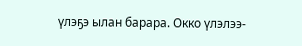үлэҕэ ылан барара. Окко үлэлээ-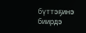бүттэҕинэ биирдэ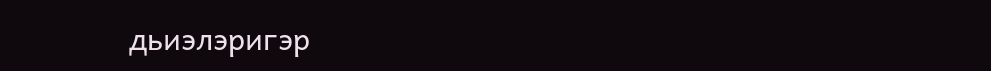дьиэлэригэр